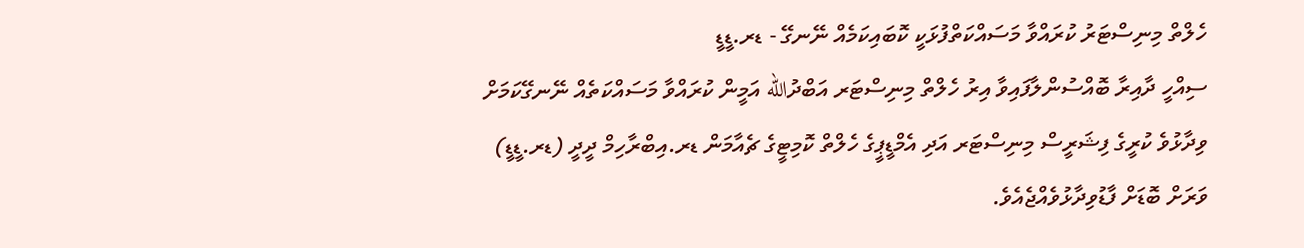ހެލްތް މިނިސްޓަރު ކުރައްވާ މަސައްކަތްފުޅަކީ ކޮބައިކަމެއް ނޭނގޭ - ޑރ.ޑީޑީ
ސިއްހީ ދާއިރާ ބޮއްސުންލާފައިވާ އިރު ހެލްތް މިނިސްޓަރ އަބްދުالله އަމީން ކުރައްވާ މަސައްކަތެއް ނޭނގޭކަމަށް ވިދާޅުވެ ކުރީގެ ފިޝަރީސް މިނިސްޓަރ އަދި އެމްޑީޕީގެ ހެލްތް ކޮމިޓީގެ ޗެއާމަން ޑރ.އިބްރާހިމް ދީދީ (ޑރ.ޑީޑީ) ވަރަށް ބޮޑަށް ފާޑުވިދާޅުވެއްޖެއެވެ.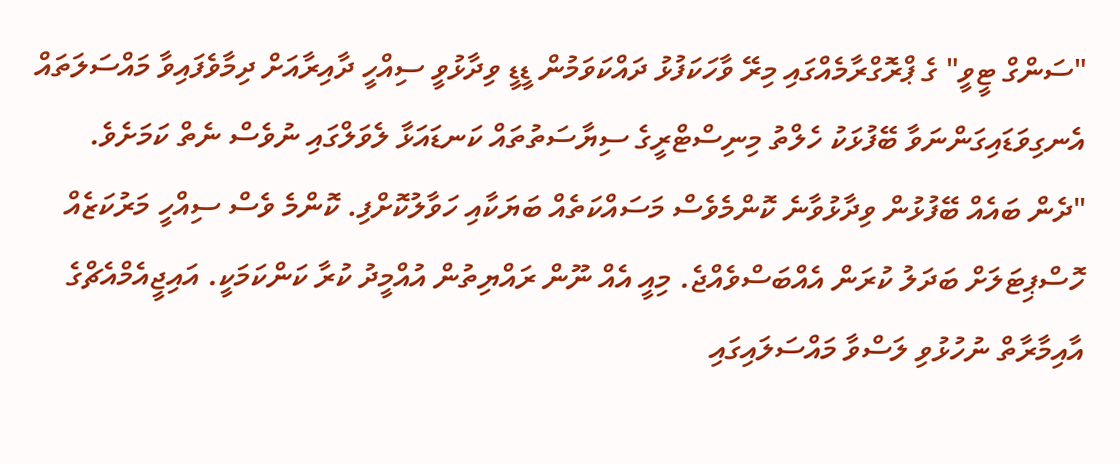"ސަންގް ޓީވީ" ގެ ޕްރޮގްރާމެއްގައި މިރޭ ވާހަކަފުޅު ދައްކަވަމުން ޑީޑީ ވިދާޅުވީ ސިއްހީ ދާއިރާއަށް ދިމާވެފައިވާ މައްސަލަތައް އެނގިވަޑައިގަންނަވާ ބޭފުޅަކު ހެލްތު މިނިސްޓްރީގެ ސިޔާސަތުތައް ކަނޑައަޅާ ލެވަލްގައި ނުވެސް ނެތް ކަމަށެވެ.
"ދެން ބައެއް ބޭފުޅުން ވިދާޅުވާނެ ކޮންމެވެސް މަސައްކަތެއް ބަޔަކާއި ހަވާލުކޮށްފި. ކޮންމެ ވެސް ސިއްހީ މަރުކަޒެއް ހޮސްޕިޓަލަށް ބަދަލު ކުރަން އެއްބަސްވެއްޖެ. މިއީ އެއް ނޫން ރައްޔިތުން އުއްމީދު ކުރާ ކަންކަމަކީ. އައިޖީއެމްއެޗްގެ އާއިމާރާތް ނުހުޅުވި ލަސްވާ މައްސަލައިގައި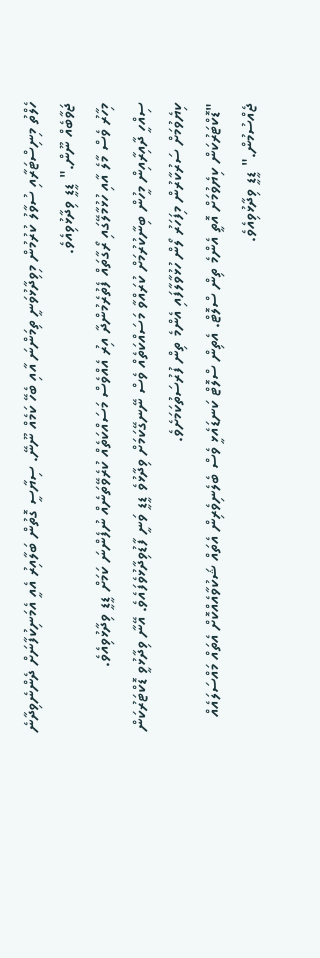ހެލްތު މިނިސްޓަރާއި ސުވާލު ކުރުމުން މިވިދާޅުވަނީ ތިމަންނަ އާއި ބެހޭ ކަމެއް ނޫނޭ. ސިޔާސީ ގޮތުން ބަލާއިރު އެއީ އެމަނިކުފާނަށް ދެންނެވިދާނެ ޖަވާބެއް ނޫން." ޑީޑީ ވިދާޅުވިއެވެ.
މިހާރު ވެސް މާލެ އާއި ހުޅުމާލޭގައި ރޯގާތައް ފެތުރެމުންދާ އިރު އެއްވެސް މަސައްކަތެއް ކުރެވޭތަނެއް ނުފެންނަ ކަމަށް ޑީޑީ ވިދާޅުވިއެވެ.
ސިއްހީ ދާއިރާއިން މީހުން ބިނާކުރުމަށް ކުރައްވާ މަސައްކަތެއް ވެސް ނޭނގޭކަމަށް ވިދާޅުވެ ޑީޑީ ވަނީ ފާޑުވިދާޅުވެފައެވެ. އޭނާ ވިދާޅުވީ ޑޮކްޓަރުކަން ކިޔެވުމަށް ސަރުކާރުން މިފަހަރު ލޯން ހުޅުވާލާފައި އެންމެ ތިން ފުރުސަތުކަމަށެވެ.
"ޑޮކްޓަރުކަން ކިޔެވުމަށް އޮތީ އެންމެ ތިން ސްލޮޓް. އެތިން ސްލޮޓް ކަނޑައެޅީ ވެސް ބެލެނިވެރިން އެތައް ޝަކުވާއެއްކޮށް އެތައް މައްސަލައެއް ޖެއްސުމުން." ޑީޑީ ވިދާޅުވިއެވެ.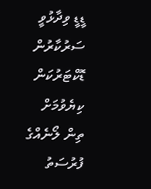ޑީޑީ ވިދާޅުވީ ސަރުކާރުން ޑޮކްޓަރުކަން ކިޔެވުމަށް ތިން ލޯނެއްގެ ފުރުސަތު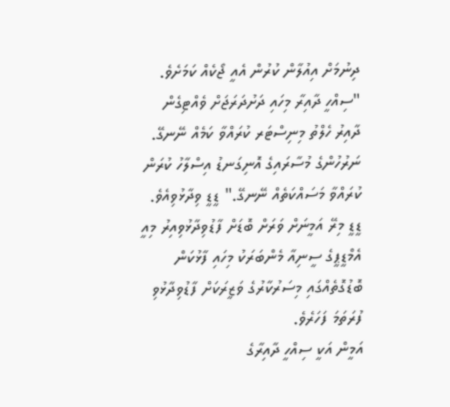ދިނުމަށް އިއުލާން ކުރުން އެއީ ޖޯކެއް ކަމަށެވެ.
"ސިއްހީ ދާއިރާ މިހައި ދަށުދަރަޖަށް ވެއްޓިގެން ދާއިރު ހެލްތު މިނިސްޓަރ ކުރައްވާ ކަމެއް ނޭނގޭ. ނަރުހުންގެ މުސާރައިގެ އޮނިގަނޑު އިސްލާހު ކުރަން ކުރައްވާ މަސައްކަތެއް ނޭނގޭ." ޑީޑީ ވިދާޅުވިއެވެ.
ޑީޑީ މިރޭ އަމީނަށް ވަރަށް ބޮޑަށް ފާޑުވިދާޅުވިއިރު މިއީ އެމްޑީޕީގެ ސީނިއާ މެންބަރަކު މިހައި ފާޅުކަން ބޮޑުގޮތެއްގައި މިސަރުކާރުގެ ވަޒީރަކަށް ފާޑުވިދާޅުވި ފުރަތަމަ ފަހަރެވެ.
އަމީން އަކީ ސިއްހީ ދާއިރާގެ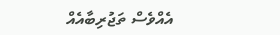އެއްވެސް ތަޖުރިބާއެއް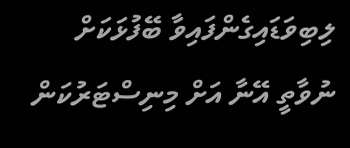ލިބިވަޑައިގެންފައިވާ ބޭފުޅަކަށް ނުވާތީ އޭނާ އަށް މިނިސްޓަރުކަން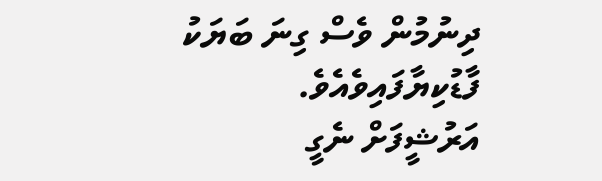ދިނުމުން ވެސް ގިނަ ބަޔަކު ފާޑުކިޔާފައިވެއެވެ.
އަރުޝީފަށް ނެގީ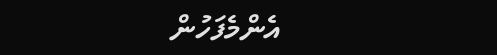އެންމެފަހުން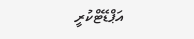އަޕްޑޭޓްކުރީ